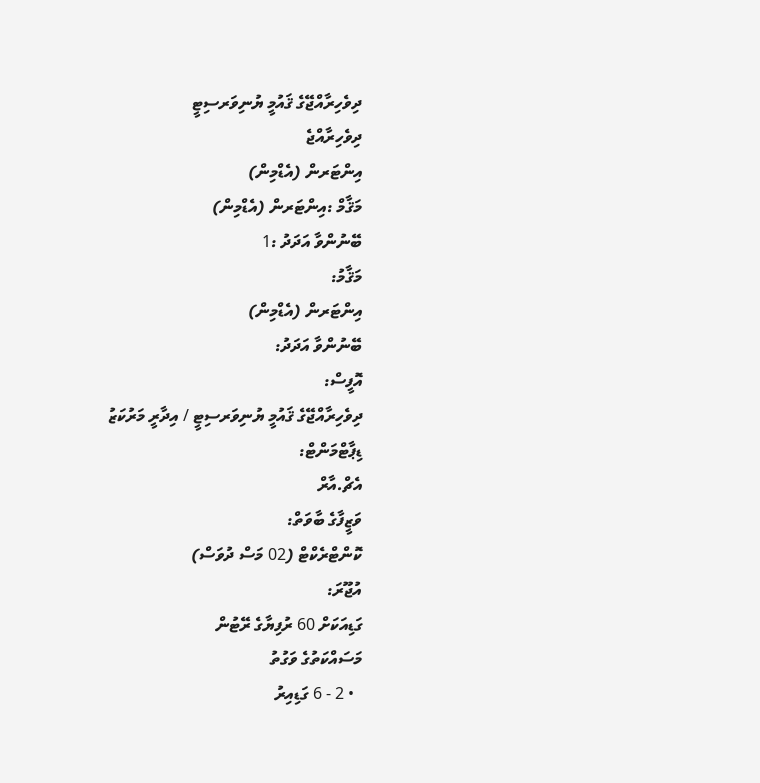ދިވެހިރާއްޖޭގެ ޤައުމީ ޔުނިވަރސިޓީ
ދިވެހިރާއްޖެ
އިންޓަރން (އެޑްމިން)
މަޤާމް :އިންޓަރން (އެޑްމިން)
ބޭނުންވާ އަދަދު :1
މަޤާމު:
އިންޓަރން (އެޑްމިން)
ބޭނުންވާ އަދަދު:
އޮފީސް:
ދިވެހިރާއްޖޭގެ ޤައުމީ ޔުނިވަރސިޓީ / އިދާރީ މަރުކަޒު
ޑިޕާޓްމަންޓް:
އެޗް.އާރް
ވަޒީފާގެ ބާވަތް:
ކޮންޓްރެކްޓް (02 މަސް ދުވަސް)
އުޖޫރަ:
ގަޑިއަކަށް 60 ރުފިޔާގެ ރޭޓުން
މަސައްކަތުގެ ވަގުތު
  • 2 - 6 ގަޑިއިރު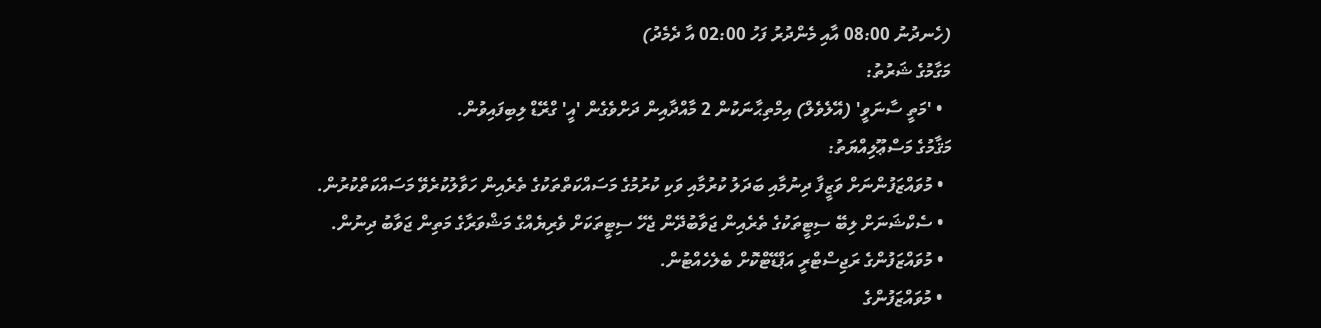(ހެނދުނު 08:00 އާއި މެންދުރު ފަހު 02:00 އާ ދެމެދު)
މަގާމުގެ ޝަރުތު:
  • 'މަތީ ސާނަވީ' (އޭލެވެލް) އިމްތިޙާނަކުން 2 މާއްދާއިން ދަށްވެގެން 'އީ' ގްރޭޑް ލިބިފައިވުން.
މަޤާމުގެ މަސްޢޫލިއްޔަތު:
  • މުވައްޒަފުންނަށް ވަޒީފާ ދިނުމާއި ބަދަލު ކުރުމާއި ވަކި ކުރުމުގެ މަސައްކަތްތަކުގެ ތެރެއިން ހަވާލުކުރެވޭ މަސައްކަތްކުރުން.
  • ސެކްޝަނަށް ލިބޭ ސިޓީތަކުގެ ތެރެއިން ޖަވާބުދޭން ޖެހޭ ސިޓީތަކަށް ވެރިޔެއްގެ މަޝްވަރާގެ މަތިން ޖަވާބު ދިނުން.
  • މުވައްޒަފުންގެ ރަޖިސްޓްރީ އަޕްޑޭޓްކޮށް ބެލެހެއްޓުން.
  • މުވައްޒަފުންގެ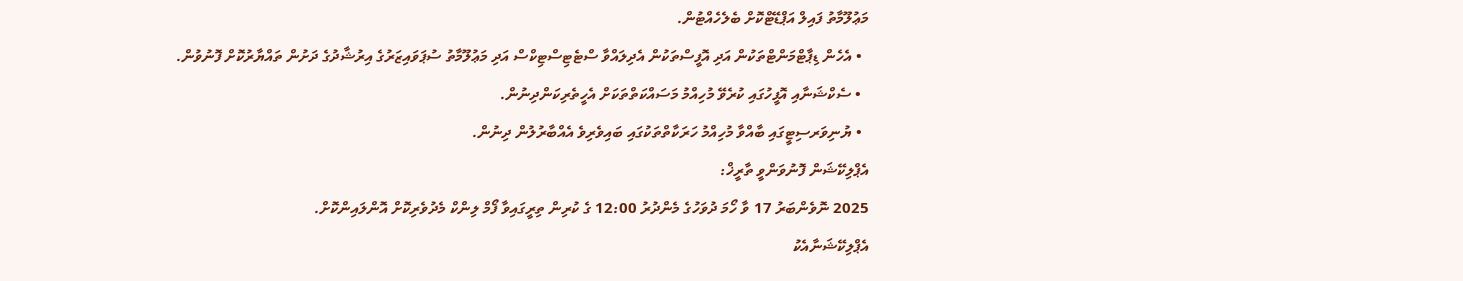މަޢުލޫމާތު ފައިލް އަޕްޑޭޓްކޮށް ބެލެހެއްޓުން.
  • އެހެން ޑިޕާޓްމަންޓްތަކުން އަދި އޮފީސްތަކުން އެދިލައްވާ ސްޓެޓިސްޓިކްސް އަދި މަޢުލޫމާތު ސުޕަވައިޒަރުގެ އިރުޝާދުގެ ދަށުން ތައްޔާރުކޮށް ފޮނުވުން.
  • ސެކްޝަނާއި އޮފީހުގައި ކުރެވޭ މުހިއްމު މަސައްކަތްތަކަށް އެހީތެރިކަންދިނުން.
  • ޔުނިވަރސިޓީގައި ބާއްވާ މުހިއްމު ހަރަކާތްތަކުގައި ބައިވެރިވެ އެއްބާރުލުން ދިނުން.
އެޕްލިކޭޝަން ފޮނުވަންވީ ތާރީޚް:
2025 ނޮވެންބަރު 17 ވާ ހޯމަ ދުވަހުގެ މެންދުރު 12:00 ގެ ކުރިން ތިރީގައިވާ ފޯމް ލިންކް މެދުވެރިކޮށް އޮންލައިންކޮށް.
އެޕްލިކޭޝަނާއެކު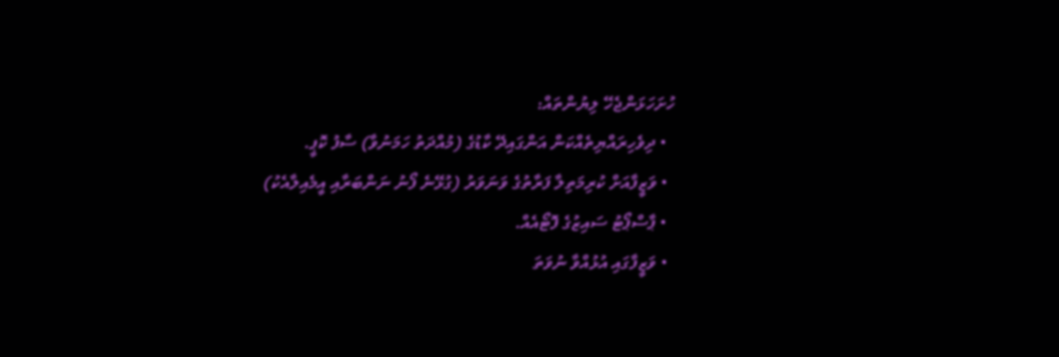ހުށަހަޅަންޖެހޭ ލިޔުންތައް:
  • ދިވެހިރައްޔިތެއްކަން އަންގައިދޭ ކާޑުގެ (މުއްދަތު ހަމަނުވާ) ސާފު ކޮޕީ.
  • ވަޒީފާއަށް ކުރިމަތިލާ ފަރާތުގެ ވަނަވަރު (ގުޅޭނެ ފޯނު ނަންބަރާއި އީމެއިލާއެކު)
  • ޕާސްޕޯޓު ސައިޒުގެ ފޮޓޯއެއް.
  • ވަޒީފާގައި އުޅުއްވާ ނުވަތަ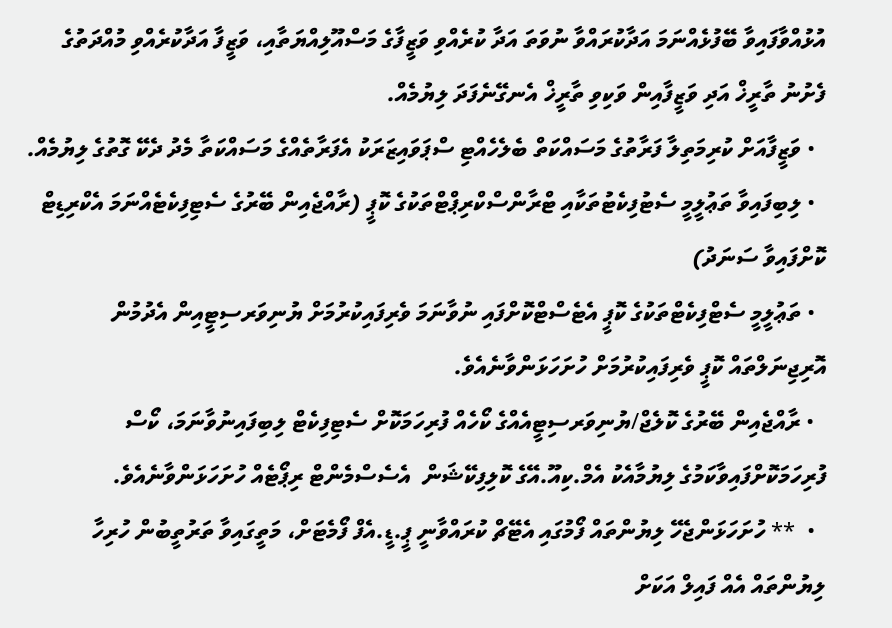އުޅުއްވާފައިވާ ބޭފުޅެއްނަމަ އަދާކުރައްވާ ނުވަތަ އަދާ ކުރެއްވި ވަޒީފާގެ މަސްއޫލިއްޔަތާއި، ވަޒީފާ އަދާކުރެއްވި މުއްދަތުގެ ފެށުނު ތާރީޚް އަދި ވަޒީފާއިން ވަކިވި ތާރީޚް އެނގޭނެފަދަ ލިޔުމެއް.
  • ވަޒީފާއަށް ކުރިމަތިލާ ފަރާތުގެ މަސައްކަތް ބެލެހެއްޓި ސްޕަވައިޒަރަކު އެފަރާތެއްގެ މަސައްކަތާ މެދު ދެކޭ ގޮތުގެ ލިޔުމެއް.
  • ލިބިފައިވާ ތަޢުލީމީ ސެޓުފިކެޓުތަކާއި ޓްރާންސްކްރިޕްޓްތަކުގެ ކޮޕީ (ރާއްޖެއިން ބޭރުގެ ސެޓިފިކެޓެއްނަމަ އެކްރިޑިޓް ކޮށްފައިވާ ސަނަދު)
  • ތަޢުލީމީ ސެޓްފިކެޓްތަކުގެ ކޮޕީ އެޓެސްޓްކޮށްފައި ނުވާނަމަ ވެރިފައިކުރުމަށް ޔުނިވަރސިޓީއިން އެދުމުން އޮރިޖިނަލްތައް ކޮޕީ ވެރިފައިކުރުމަށް ހުށަހަޅަންވާނެއެވެ.
  • ރާއްޖެއިން ބޭރުގެ ކޮލެޖް/ޔުނިވަރސިޓީއެއްގެ ކޯހެއް ފުރިހަމަކޮށް ސެޓިފިކެޓް ލިބިފައިނުވާނަމަ، ކޯސް ފުރިހަމަކޮށްފައިވާކަމުގެ ލިޔުމާއެކު އެމް.ކިއޫ.އޭގެ ކޮލިފިކޭޝަން  އެސެސްމެންޓް ރިޕޯޓެއް ހުށަހަޅަންވާނެއެވެ.
  •  ** ހުށަހަޅަންޖެހޭ ލިޔުންތައް ފޯމުގައި އެޓޭޗް ކުރައްވާނީ ޕީ.ޑީ.އެފް ފޯމެޓަށް، މަތީގައިވާ ތަރުތީބުން ހުރިހާ ލިޔުންތައް އެއް ފައިލް އަކަށް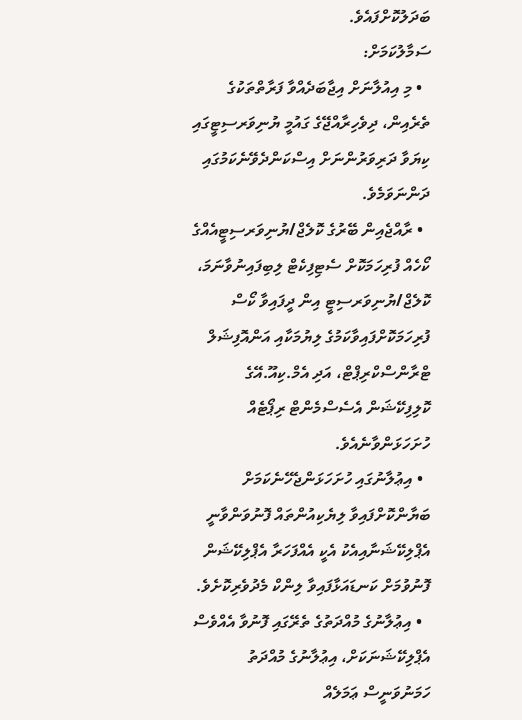ބަދަލުކޮށްފައެވެ.
ސަމާލުކަމަށް:
  • މި އިއުލާނަށް އިޖާބަދެއްވާ ފަރާތްތަކުގެ ތެރެއިން، ދިވެހިރާއްޖޭގެ ގައުމީ ޔުނިވަރސިޓީގައި ކިޔަވާ ދަރިވަރުންނަށް އިސްކަންދެވޭނެކަމުގައި ދަންނަވަމެވެ.
  • ރާއްޖެއިން ބޭރުގެ ކޮލެޖް/ޔުނިވަރސިޓީއެއްގެ ކޯހެއް ފުރިހަމަކޮށް ސެޓިފިކެޓް ލިބިފައިނުވާނަމަ، ކޮލެޖް/ޔުނިވަރސިޓީ އިން ދީފައިވާ ކޯސް ފުރިހަމަކޮށްފައިވާކަމުގެ ލިޔުމަކާއި އަންއޮފިޝަލް ޓްރާންސްކްރިޕްޓް، އަދި އެމް.ކިއޫ.އޭގެ ކޮލިފިކޭޝަން އެސެސްމެންޓް ރިޕޯޓެއް ހުށަހަޅަންވާނެއެވެ.
  • އިޢުލާނުގައި ހުށަހަޅަންޖެހޭނެކަމަށް ބަޔާންކޮށްފައިވާ ލިޔެކިއުންތައް ފޮނުވަންވާނީ އެޕްލިކޭޝަނާއިއެކު އެކީ އެއްފަހަރާ އެޕްލިކޭޝަން ފޮނުވުމަށް ކަނޑައަޅާފައިވާ ލިންކް މެދުވެރިކޮށެވެ.
  • އިޢުލާނުގެ މުއްދަތުގެ ތެރޭގައި ފޮނުވާ އެއްވެސް އެޕްލިކޭޝަނަކަށް، އިޢުލާނުގެ މުއްދަތު ހަމަނުވަނީސް ޢަމަލެއް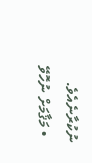ނުކުރާނެއެވެ.
  • މަޤާމަށް ނުހޮވޭ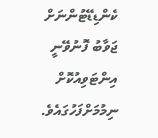ކެންޑިޑޭޓުންނަށް ޖަވާބު ފޮނުވޭނީ އިންޓަވިއުކޮށް ނިމުމަށްފަހުގައެވެ.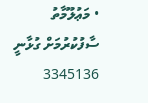• މަޢުލޫމާތު ސާފުކުރުމަށް ގުޅާނީ 3345136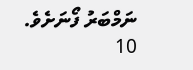ނަމްބަރު ފޯނަށެވެ.
10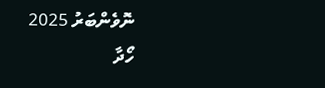ނޮވެންބަރު 2025
ހޯދާ